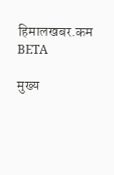हिमालखबर.कम BETA

मुख्य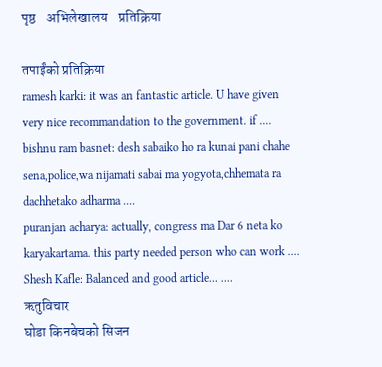पृष्ठ    अभिलेखालय    प्रतिक्रिया

तपाईंको प्रतिक्रिया
ramesh karki: it was an fantastic article. U have given very nice recommandation to the government. if ....
bishnu ram basnet: desh sabaiko ho ra kunai pani chahe sena,police,wa nijamati sabai ma yogyota,chhemata ra dachhetako adharma ....
puranjan acharya: actually, congress ma Dar 6 neta ko karyakartama. this party needed person who can work ....
Shesh Kafle: Balanced and good article... ....
ऋतुविचार
घोडा किनबेचको सिजन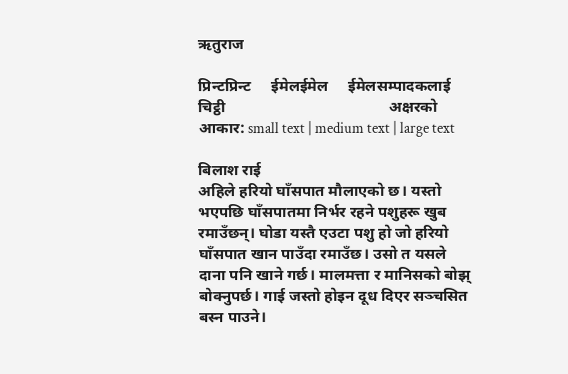ऋतुराज

प्रिन्टप्रिन्ट     ईमेलईमेल     ईमेलसम्पादकलाई चिट्ठी                                          अक्षरको आकार: small text | medium text | large text

बिलाश राई
अहिले हरियो घाँसपात मौलाएको छ। यस्तो भएपछि घाँसपातमा निर्भर रहने पशुहरू खुब रमाउँछन्। घोडा यस्तै एउटा पशु हो जो हरियो घाँसपात खान पाउँदा रमाउँछ। उसो त यसले दाना पनि खाने गर्छ। मालमत्ता र मानिसको बोझ् बोक्नुपर्छ। गाई जस्तो होइन दूध दिएर सञ्चसित बस्न पाउने।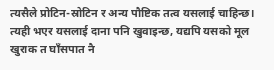त्यसैले प्रोटिन-स्रोटिन र अन्य पौष्टिक तत्व यसलाई चाहिन्छ। त्यही भएर यसलाई दाना पनि खुवाइन्छ, यद्यपि यसको मूल खुराक त घाँसपात नै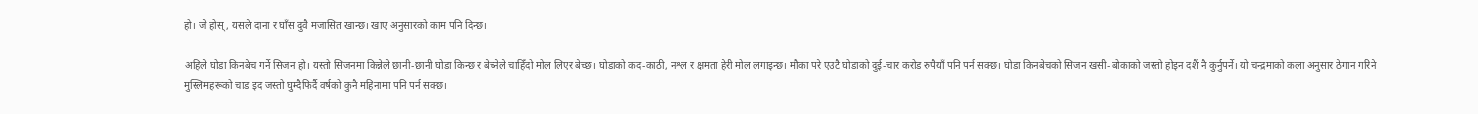हो। जे होस्, यसले दाना र घाँस दुवै मजासित खान्छ। खाए अनुसारको काम पनि दिन्छ।

अहिले घोडा किनबेच गर्ने सिजन हो। यस्तो सिजनमा किन्नेले छानी-छानी घोडा किन्छ र बेच्नेले चाहिँदो मोल लिएर बेच्छ। घोडाको कद-काठी, नश्ल र क्षमता हेरी मोल लगाइन्छ। मौका परे एउटै घोडाको दुई-चार करोड रुपैयाँ पनि पर्न सक्छ। घोडा किनबेचको सिजन खसी-बोकाको जस्तो होइन दशैं नै कुर्नुपर्ने। यो चन्द्रमाको कला अनुसार ठेगान गरिने मुस्लिमहरूको चाड इद जस्तो घुम्दैफिर्दै वर्षको कुनै महिनामा पनि पर्न सक्छ।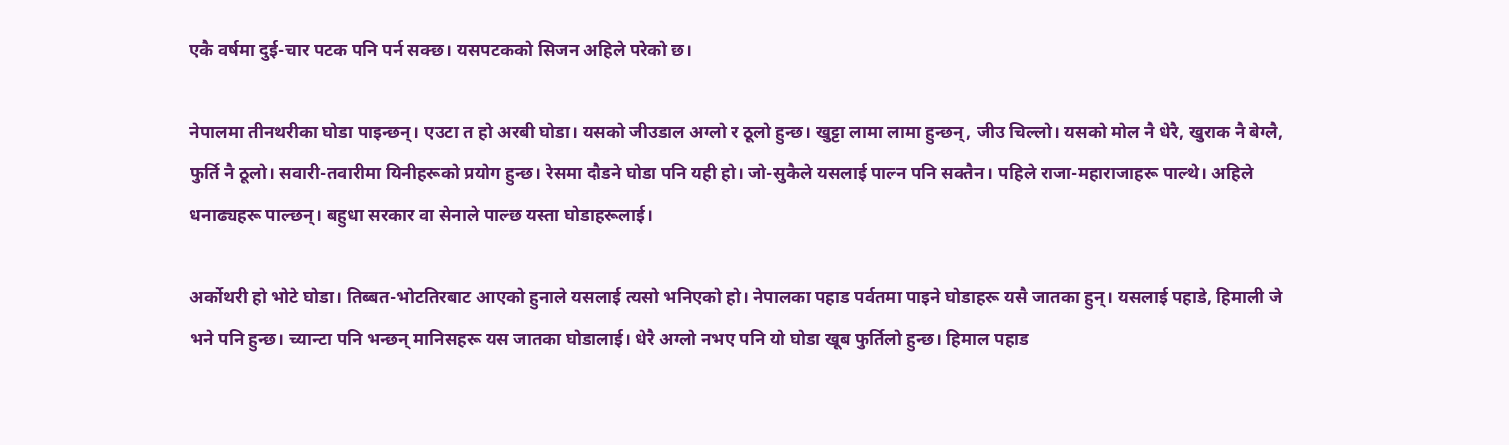एकै वर्षमा दुई-चार पटक पनि पर्न सक्छ। यसपटकको सिजन अहिले परेको छ।

नेपालमा तीनथरीका घोडा पाइन्छन्। एउटा त हो अरबी घोडा। यसको जीउडाल अग्लो र ठूलो हुन्छ। खुट्टा लामा लामा हुन्छन्, जीउ चिल्लो। यसको मोल नै धेरै, खुराक नै बेग्लै, फुर्ति नै ठूलो। सवारी-तवारीमा यिनीहरूको प्रयोग हुन्छ। रेसमा दौडने घोडा पनि यही हो। जो-सुकैले यसलाई पाल्न पनि सक्तैन। पहिले राजा-महाराजाहरू पाल्थे। अहिले धनाढ्यहरू पाल्छन्। बहुधा सरकार वा सेनाले पाल्छ यस्ता घोडाहरूलाई।

अर्कोथरी हो भोटे घोडा। तिब्बत-भोटतिरबाट आएको हुनाले यसलाई त्यसो भनिएको हो। नेपालका पहाड पर्वतमा पाइने घोडाहरू यसै जातका हुन्। यसलाई पहाडे, हिमाली जे भने पनि हुन्छ। च्यान्टा पनि भन्छन् मानिसहरू यस जातका घोडालाई। धेरै अग्लो नभए पनि यो घोडा खूब फुर्तिलो हुन्छ। हिमाल पहाड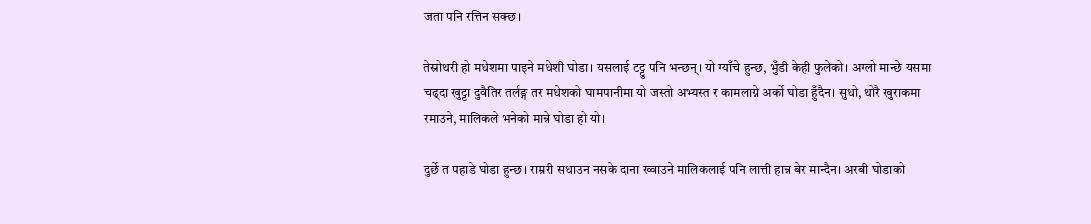जता पनि रत्तिन सक्छ।

तेस्रोथरी हो मधेशमा पाइने मधेशी घोडा। यसलाई टट्टु पनि भन्छन्। यो ग्याँचे हुन्छ, भुँडी केही फुलेको। अग्लो मान्छे यसमा चढ्दा खुट्टा दुवैतिर तर्लङ्ग तर मधेशको घामपानीमा यो जस्तो अभ्यस्त र कामलाग्ने अर्को घोडा हुँदैन। सुधो, थोरै खुराकमा रमाउने, मालिकले भनेको मान्ने घोडा हो यो।

दुर्छे त पहाडे घोडा हुन्छ। राम्ररी सधाउन नसके दाना ख्वाउने मालिकलाई पनि लात्ती हान्न बेर मान्दैन। अरबी घोडाको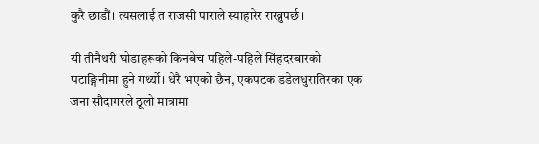कुरै छाडौं। त्यसलाई त राजसी पाराले स्याहारेर राख्नुपर्छ।

यी तीनैथरी घोडाहरूको किनबेच पहिले-पहिले सिंहदरबारको पटाङ्गिनीमा हुने गर्थ्यो। धेरै भएको छैन, एकपटक डडेलधुरातिरका एक जना सौदागरले ठूलो मात्रामा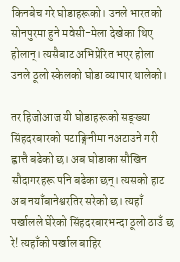किनबेच गरे घोडाहरूको। उनले भारतको सोनपुरमा हुने मवेसी-मेला देखेका थिए होलान्। त्यसैबाट अभिप्रेरित भएर होला उनले ठूलो स्केलको घोडा व्यापार थालेको।

तर हिजोआज यी घोडाहरूको सङ्ख्या सिंहदरबारको पटाङ्गिनीमा नअटाउने गरी ह्वात्तै बढेको छ। अब घोडाका सौखिन सौदागरहरू पनि बढेका छन्। त्यसको हाट अब नयाँबानेश्वरतिर सरेको छ। त्यहाँ पर्खालले घेरेको सिंहदरबारभन्दा ठूलो ठाउँ छ रे! त्यहाँको पर्खाल बाहिर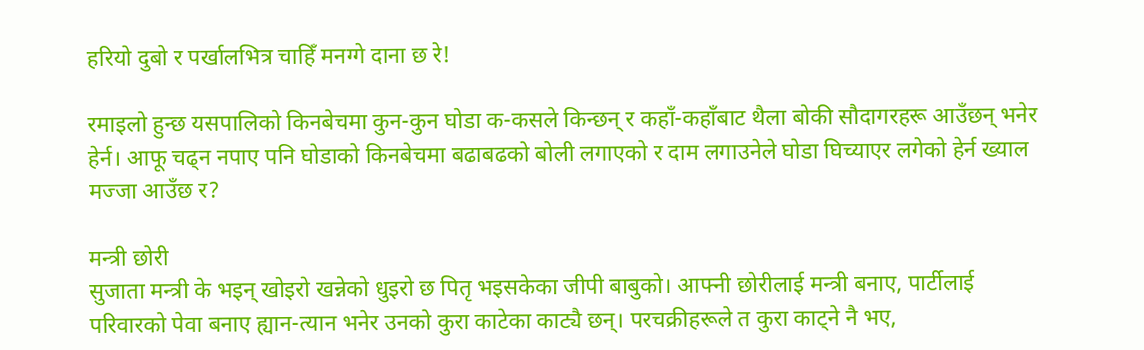हरियो दुबो र पर्खालभित्र चाहिँ मनग्गे दाना छ रे!

रमाइलो हुन्छ यसपालिको किनबेचमा कुन-कुन घोडा क-कसले किन्छन् र कहाँ-कहाँबाट थैला बोकी सौदागरहरू आउँछन् भनेर हेर्न। आफू चढ्न नपाए पनि घोडाको किनबेचमा बढाबढको बोली लगाएको र दाम लगाउनेले घोडा घिच्याएर लगेको हेर्न ख्याल मज्जा आउँछ र?

मन्त्री छोरी
सुजाता मन्त्री के भइन् खोइरो खन्नेको धुइरो छ पितृ भइसकेका जीपी बाबुको। आफ्नी छोरीलाई मन्त्री बनाए, पार्टीलाई परिवारको पेवा बनाए ह्यान-त्यान भनेर उनको कुरा काटेका काट्यै छन्। परचक्रीहरूले त कुरा काट्ने नै भए,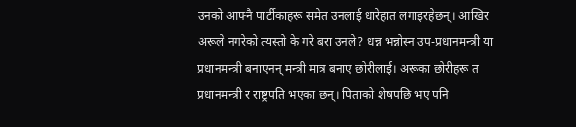उनको आफ्नै पार्टीकाहरू समेत उनलाई धारेहात लगाइरहेछन्। आखिर अरूले नगरेको त्यस्तो के गरे बरा उनले? धन्न भन्नोस्न उप-प्रधानमन्त्री या प्रधानमन्त्री बनाएनन् मन्त्री मात्र बनाए छोरीलाई। अरूका छोरीहरू त प्रधानमन्त्री र राष्ट्रपति भएका छन्। पिताको शेषपछि भए पनि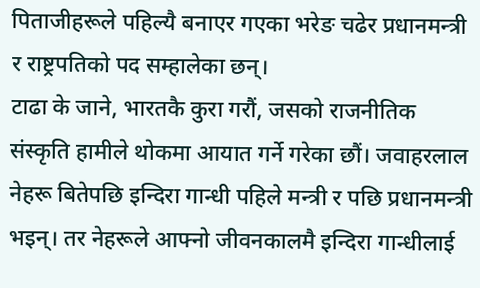पिताजीहरूले पहिल्यै बनाएर गएका भरेङ चढेर प्रधानमन्त्री र राष्ट्रपतिको पद सम्हालेका छन्।
टाढा के जाने, भारतकै कुरा गरौं, जसको राजनीतिक संस्कृति हामीले थोकमा आयात गर्ने गरेका छौं। जवाहरलाल नेहरू बितेपछि इन्दिरा गान्धी पहिले मन्त्री र पछि प्रधानमन्त्री भइन्। तर नेहरूले आफ्नो जीवनकालमै इन्दिरा गान्धीलाई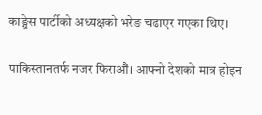काङ्ग्रेस पार्टीको अध्यक्षको भरेङ चढाएर गएका थिए।

पाकिस्तानतर्फ नजर फिराऔं। आफ्नो देशको मात्र होइन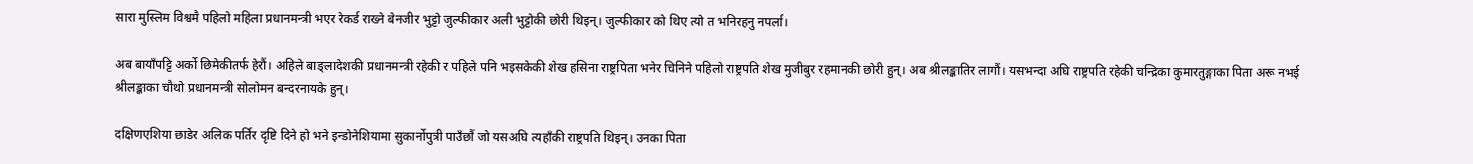सारा मुस्लिम विश्वमै पहिलो महिला प्रधानमन्त्री भएर रेकर्ड राख्ने बेनजीर भुट्टो जुल्फीकार अली भुट्टोकी छोरी थिइन्। जुल्फीकार को थिए त्यो त भनिरहनु नपर्ला।

अब बायाँपट्टि अर्को छिमेकीतर्फ हेरौं। अहिले बाङ्लादेशकी प्रधानमन्त्री रहेकी र पहिले पनि भइसकेकी शेख हसिना राष्ट्रपिता भनेर चिनिने पहिलो राष्ट्रपति शेख मुजीबुर रहमानकी छोरी हुन्। अब श्रीलङ्कातिर लागौं। यसभन्दा अघि राष्ट्रपति रहेकी चन्द्रिका कुमारतुङ्गाका पिता अरू नभई श्रीलङ्काका चौथो प्रधानमन्त्री सोलोमन बन्दरनायके हुन्।

दक्षिणएशिया छाडेर अलिक पर्तिर दृष्टि दिने हो भने इन्डोनेशियामा सुकार्नोपुत्री पाउँछौं जो यसअघि त्यहाँकी राष्ट्रपति थिइन्। उनका पिता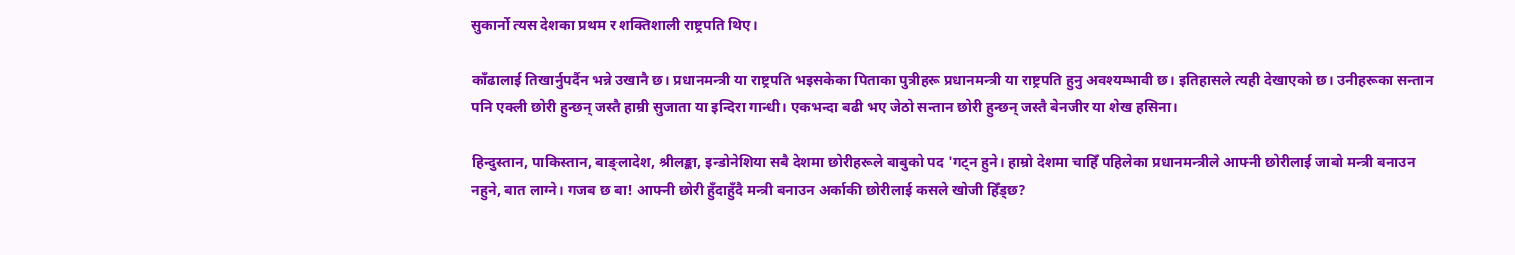सुकार्नो त्यस देशका प्रथम र शक्तिशाली राष्ट्रपति थिए।

काँढालाई तिखार्नुपर्दैन भन्ने उखानै छ। प्रधानमन्त्री या राष्ट्रपति भइसकेका पिताका पुत्रीहरू प्रधानमन्त्री या राष्ट्रपति हुनु अवश्यम्भावी छ। इतिहासले त्यही देखाएको छ। उनीहरूका सन्तान पनि एक्ली छोरी हुन्छन् जस्तै हाम्री सुजाता या इन्दिरा गान्धी। एकभन्दा बढी भए जेठो सन्तान छोरी हुन्छन् जस्तै बेनजीर या शेख हसिना।

हिन्दुस्तान, पाकिस्तान, बाङ्लादेश, श्रीलङ्का, इन्डोनेशिया सबै देशमा छोरीहरूले बाबुको पद 'गट्न हुने। हाम्रो देशमा चाहिँ पहिलेका प्रधानमन्त्रीले आफ्नी छोरीलाई जाबो मन्त्री बनाउन नहुने, बात लाग्ने। गजब छ बा! आफ्नी छोरी हुँदाहुँदै मन्त्री बनाउन अर्काकी छोरीलाई कसले खोजी हिँड्छ?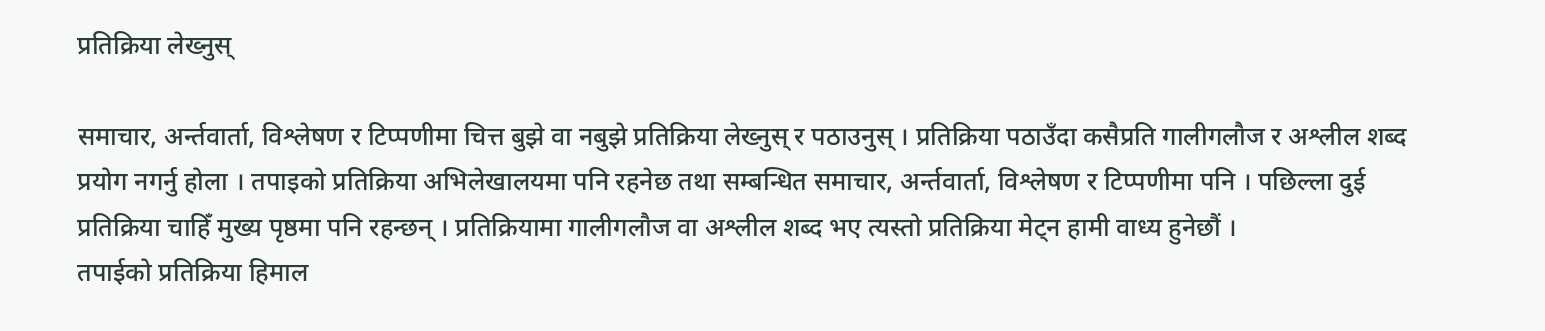प्रतिक्रिया लेख्नुस्

समाचार, अर्न्तवार्ता, विश्लेषण र टिप्पणीमा चित्त बुझे वा नबुझे प्रतिक्रिया लेख्नुस् र पठाउनुस् । प्रतिक्रिया पठाउँदा कसैप्रति गालीगलौज र अश्लील शब्द प्रयोग नगर्नु होला । तपाइको प्रतिक्रिया अभिलेखालयमा पनि रहनेछ तथा सम्बन्धित समाचार, अर्न्तवार्ता, विश्लेषण र टिप्पणीमा पनि । पछिल्ला दुई प्रतिक्रिया चाहिँ मुख्य पृष्ठमा पनि रहन्छन् । प्रतिक्रियामा गालीगलौज वा अश्लील शब्द भए त्यस्तो प्रतिक्रिया मेट्न हामी वाध्य हुनेछौं ।
तपाईको प्रतिक्रिया हिमाल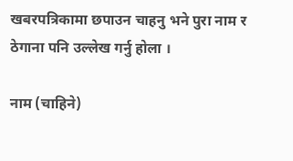खबरपत्रिकामा छपाउन चाहनु भने पुरा नाम र ठेगाना पनि उल्लेख गर्नु होला ।

नाम (चाहिने)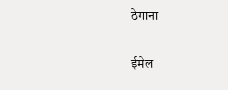ठेगाना

ईमेल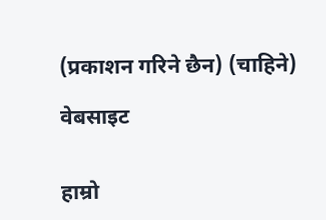(प्रकाशन गरिने छैन) (चाहिने)

वेबसाइट


हाम्रो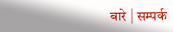बारे | सम्पर्क